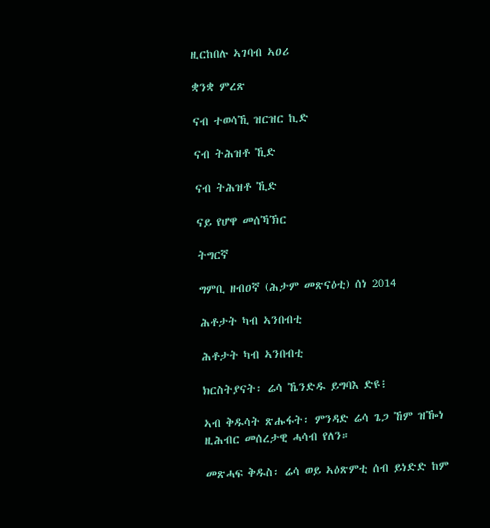ዚርከበሉ ኣገባብ ኣዐሪ

ቋንቋ ምረጽ

ናብ ተወሳኺ ዝርዝር ኪድ

ናብ ትሕዝቶ ኺድ

ናብ ትሕዝቶ ኺድ

ናይ የሆዋ መሰኻኽር

ትግርኛ

ግምቢ ዘብዐኛ (ሕታም መጽናዕቲ) ሰነ 2014

ሕቶታት ካብ ኣንበብቲ

ሕቶታት ካብ ኣንበብቲ

ክርስትያናት፡ ሬሳ ኼንድዱ ይግባእ ድዩ፧

ኣብ ቅዱሳት ጽሑፋት፡ ምንዳድ ሬሳ ጌጋ ኸም ዝዀነ ዚሕብር መሰረታዊ ሓሳብ የለን።

መጽሓፍ ቅዱስ፡ ሬሳ ወይ ኣዕጽምቲ ሰብ ይነድድ ከም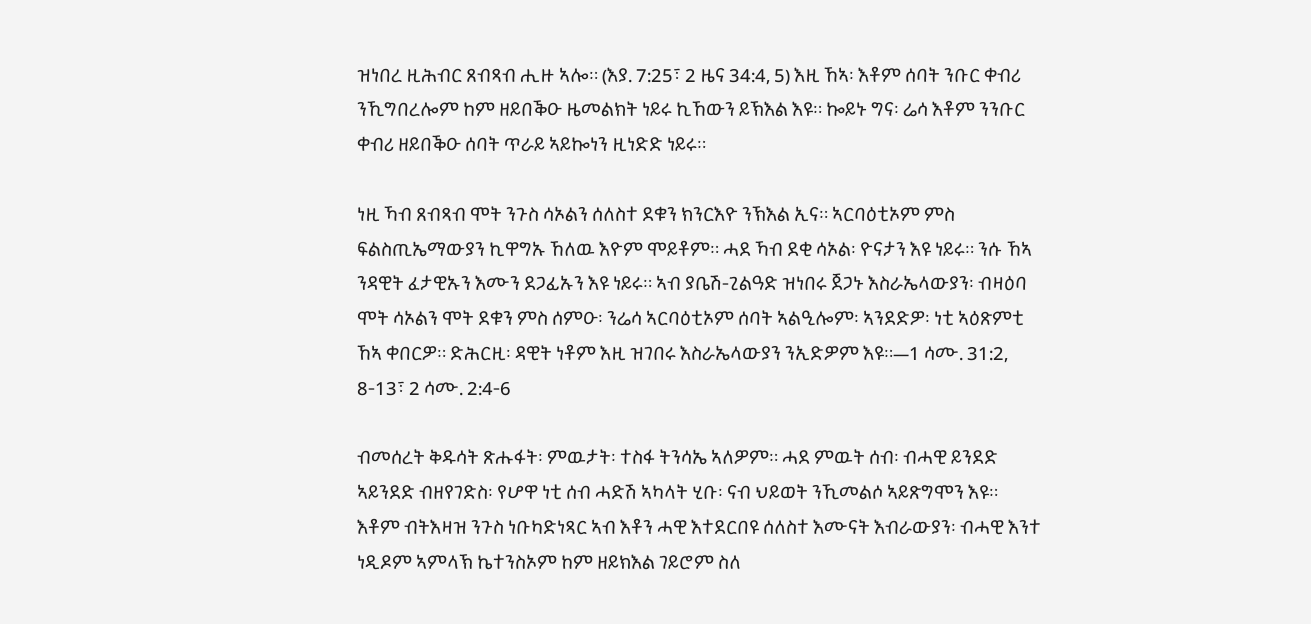ዝነበረ ዚሕብር ጸብጻብ ሒዙ ኣሎ። (እያ. 7:25፣ 2 ዜና 34:4, 5) እዚ ኸኣ፡ እቶም ሰባት ንቡር ቀብሪ ንኺግበረሎም ከም ዘይበቕዑ ዜመልክት ነይሩ ኪኸውን ይኽእል እዩ። ኰይኑ ግና፡ ሬሳ እቶም ንንቡር ቀብሪ ዘይበቕዑ ሰባት ጥራይ ኣይኰነን ዚነድድ ነይሩ።

ነዚ ኻብ ጸብጻብ ሞት ንጉስ ሳኦልን ሰለስተ ደቁን ክንርእዮ ንኽእል ኢና። ኣርባዕቲኦም ምስ ፍልስጢኤማውያን ኪዋግኡ ኸለዉ እዮም ሞይቶም። ሓደ ኻብ ደቂ ሳኦል፡ ዮናታን እዩ ነይሩ። ንሱ ኸኣ ንዳዊት ፈታዊኡን እሙን ደጋፊኡን እዩ ነይሩ። ኣብ ያቤሽ-ጊልዓድ ዝነበሩ ጀጋኑ እስራኤላውያን፡ ብዛዕባ ሞት ሳኦልን ሞት ደቁን ምስ ሰምዑ፡ ንሬሳ ኣርባዕቲኦም ሰባት ኣልዒሎም፡ ኣንደድዎ፡ ነቲ ኣዕጽምቲ ኸኣ ቀበርዎ። ድሕርዚ፡ ዳዊት ነቶም እዚ ዝገበሩ እስራኤላውያን ንኢድዎም እዩ።—1 ሳሙ. 31:2, 8-13፣ 2 ሳሙ. 2:4-6

ብመሰረት ቅዱሳት ጽሑፋት፡ ምዉታት፡ ተስፋ ትንሳኤ ኣለዎም። ሓደ ምዉት ሰብ፡ ብሓዊ ይንደድ ኣይንደድ ብዘየገድስ፡ የሆዋ ነቲ ሰብ ሓድሽ ኣካላት ሂቡ፡ ናብ ህይወት ንኺመልሶ ኣይጽግሞን እዩ። እቶም ብትእዛዝ ንጉስ ነቡካድነጻር ኣብ እቶን ሓዊ እተደርበዩ ሰለስተ እሙናት እብራውያን፡ ብሓዊ እንተ ነዲዶም ኣምላኽ ኬተንስኦም ከም ዘይክእል ገይሮም ስለ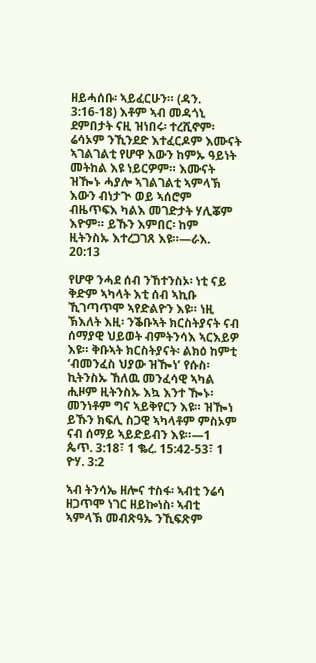ዘይሓሰቡ፡ ኣይፈርሁን። (ዳን. 3:16-18) እቶም ኣብ መዳጎኒ ደምበታት ናዚ ዝነበሩ፡ ተረሺኖም፡ ሬሳኦም ንኺንደድ እተፈርዶም እሙናት ኣገልገልቲ የሆዋ እውን ከምኡ ዓይነት መትከል እዩ ነይርዎም። እሙናት ዝዀኑ ሓያሎ ኣገልገልቲ ኣምላኽ እውን ብነታጒ ወይ ኣሰሮም ብዜጥፍእ ካልእ መገድታት ሃሊቖም እዮም። ይኹን እምበር፡ ከም ዚትንስኡ እተረጋገጸ እዩ።—ራእ. 20:13

የሆዋ ንሓደ ሰብ ንኸተንስኦ፡ ነቲ ናይ ቅድም ኣካላት እቲ ሰብ ኣኪቡ ኺገጣጥሞ ኣየድልዮን እዩ። ነዚ ኽእለት እዚ፡ ንቕቡኣት ክርስትያናት ናብ ሰማያዊ ህይወት ብምትንሳእ ኣርእይዎ እዩ። ቅቡኣት ክርስትያናት፡ ልክዕ ከምቲ ‘ብመንፈስ ህያው ዝዀነ’ የሱስ፡ ኪትንስኡ ኸለዉ መንፈሳዊ ኣካል ሒዞም ዚትንስኡ እኳ እንተ ዀኑ፡ መንነቶም ግና ኣይቅየርን እዩ። ዝዀነ ይኹን ክፍሊ ስጋዊ ኣካላቶም ምስኦም ናብ ሰማይ ኣይድይብን እዩ።—1 ጴጥ. 3:18፣ 1 ቈረ. 15:42-53፣ 1 ዮሃ. 3:2

ኣብ ትንሳኤ ዘሎና ተስፋ፡ ኣብቲ ንሬሳ ዘጋጥሞ ነገር ዘይኰነስ፡ ኣብቲ ኣምላኽ መብጽዓኡ ንኺፍጽም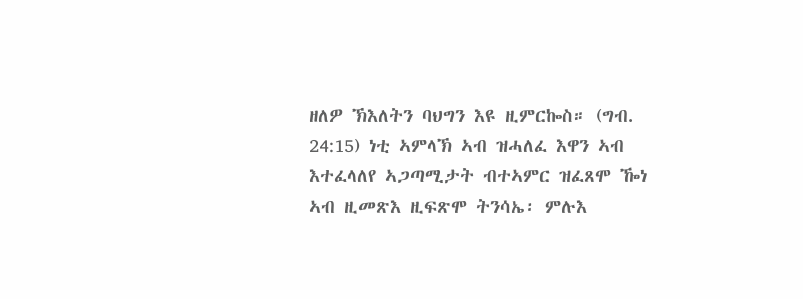ዘለዎ ኽእለትን ባህግን እዩ ዚምርኰስ። (ግብ. 24:15) ነቲ ኣምላኽ ኣብ ዝሓለፈ እዋን ኣብ እተፈላለየ ኣጋጣሚታት ብተኣምር ዝፈጸሞ ዀነ ኣብ ዚመጽእ ዚፍጽሞ ትንሳኤ፡ ምሉእ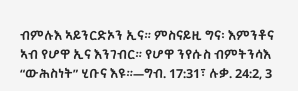ብምሉእ ኣይንርድኦን ኢና። ምስናይዚ ግና፡ እምንቶና ኣብ የሆዋ ኢና እንገብር። የሆዋ ንየሱስ ብምትንሳእ “ውሕስነት” ሂቡና እዩ።—ግብ. 17:31፣ ሉቃ. 24:2, 3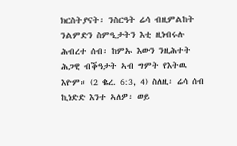ክርስትያናት፡ ንስርዓት ሬሳ ብዚምልከት ንልምድን ስምዒታትን እቲ ዚነብሩሉ ሕብረተ ሰብ፡ ከምኡ እውን ንዚሕተት ሕጋዊ ብቕዓታት ኣብ ግምት የእትዉ እዮም። (2 ቈረ. 6:3, 4) ስለዚ፡ ሬሳ ሰብ ኪነድድ እንተ ኣለዎ፡ ወይ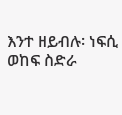እንተ ዘይብሉ፡ ነፍሲ ወከፍ ስድራ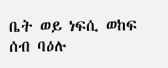ቤት ወይ ነፍሲ ወከፍ ሰብ ባዕሉ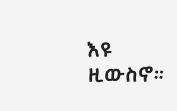እዩ ዚውስኖ።